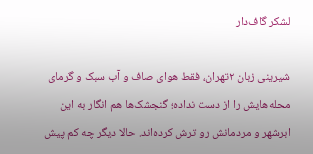لشکر گاف‌دار

شیرینی زبان ۲تهران، فقط هوای صاف و آب سبک و گرمای محله‌هایش را از دست نداده؛ گنجشک‌ها هم انگار به این ابرشهر و مردمانش رو ترش کرده‌اند. حالا دیگر چه کم پیش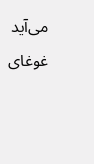می‌آید غوغای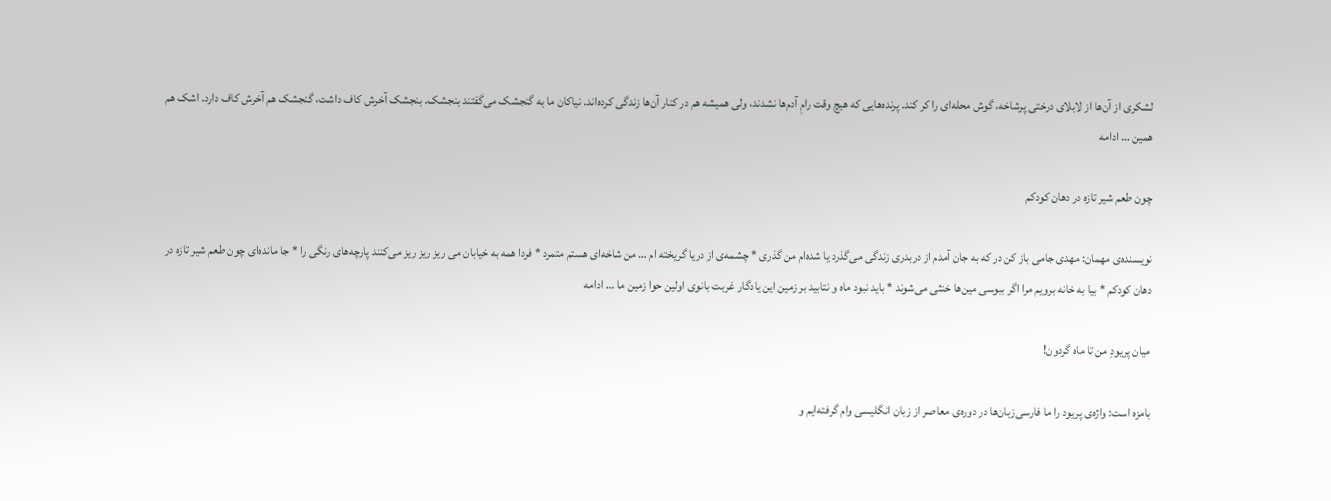لشکری از آن‌ها از لابلای درختی پرشاخه، گوش محله‌ای را کر کند. پرنده‌هایی که هیچ وقت رامِ آدم‌ها نشدند، ولی همیشه هم در کنار آن‌ها زندگی کرده‌اند. نیاکان ما به گنجشک می‌گفتند بنجشک. بنجشک آخرش کاف داشت، گنجشک هم آخرش کاف دارد. اشک هم همین … ادامه

چون طعم شیر تازه در دهان کودکم

نویسنده‌ی مهمان: مهدی جامی باز کن در که به جان آمدم از دربدری زندگی می‌گذرد یا شده‌ام من گذری * چشمه‌ی از دریا گریخته‌ ام … من شاخه‌ای هستم متمرد * فردا همه به خیابان می ریز ریز ریز می‌کنند پارچه‌های رنگی را * جا مانده‌ای چون طعم شیر تازه در دهان کودکم * بیا به خانه برویم مرا اگر ببوسی مین‌ها خنثی می‌شوند * باید نبود ماه و نتابید بر زمین این یادگار غربت بانوی اولین حوا زمین ما … ادامه

میان پریودِ من تا ماه گردون!

بامزه است: واژه‌ی پریود را ما فارسی‌زبان‌ها در دوره‌ی معاصر از زبان انگلیسی وام گرفته‌ایم و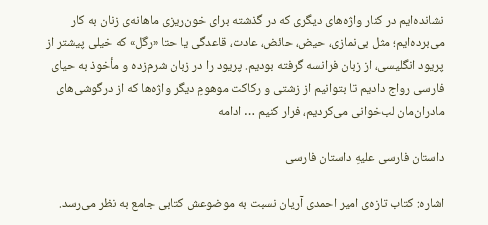نشانده‌ایم در کنار واژه‌های دیگری که در گذشته برای خون‌ریزی ماهانه‌ی زنان به کار می‌برده‌ایم؛ مثل بی‌نمازی، حیض، حائض، عادت، قاعدگی یا حتا «رگل» که خیلی پیشتر از پریود انگلیسی، از زبان فرانسه گرفته‌ بودیم. پریود را در زبان شرم‌زده‌ و مأخوذ به حیای فارسی رواج دادیم تا بتوانیم از زشتی و رکاکت موهومِ دیگر واژه‌ها که از درگوشی‌های مادران‌مان لب‌خوانی می‌کردیم، فرار کنیم … ادامه

داستان فارسی علیهِ داستان فارسی

اشاره: کتاب تازه‌ی امیر احمدی آریان نسبت به موضوعش کتابی جامع به نظر می‌رسد.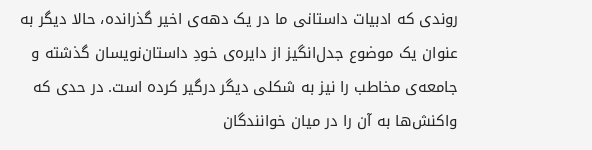روندی که ادبیات داستانی ما در یک دهه‌ی اخیر گذرانده، حالا دیگر به عنوان یک موضوع جدل‌انگیز از دایره‌ی خودِ داستان‌نویسان گذشته و جامعه‌ی مخاطب را نیز به شکلی دیگر درگیر کرده است. در حدی که واکنش‌ها به آن را در میان خوانندگان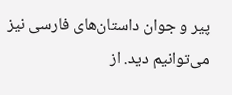پیر و جوان داستان‌های فارسی نیز می‌توانیم دید. از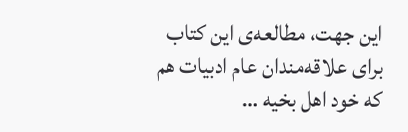این جهت، مطالعه‌ی این کتاب برای علاقه‌مندان عام ادبیات هم که خود اهل بخیه …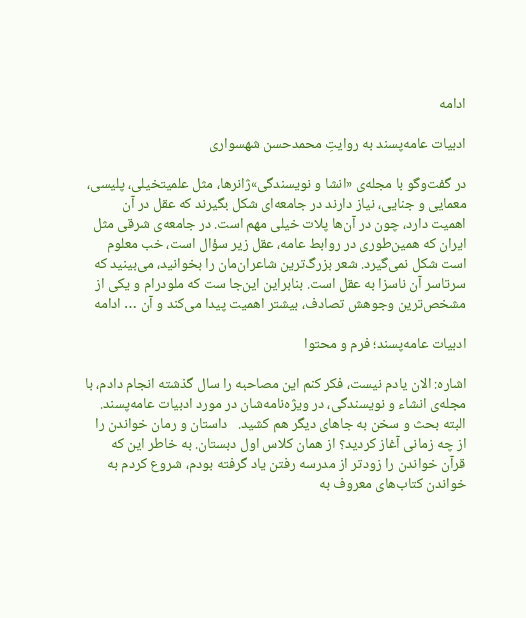ادامه

ادبیات عامه‌پسند به روایتِ محمدحسن شهسواری

در گفت‌وگو با مجله‌ی «انشا و نویسندگی»ژانرها، مثل علمیتخیلی، پلیسی، معمایی و جنایی، نیاز دارند در جامعه‌ای شکل بگیرند که عقل در آن اهمیت دارد، چون در آن‌ها پلات خیلی مهم است. در جامعه‌ی شرقی مثل ایران که همین‌طوری در روابط عامه، عقل زیر سؤال است، خب معلوم است شکل نمی‌گیرد. شعر بزرگ‌ترین شاعران‌مان را بخوانید، می‌بینید که سرتاسر آن ناسزا به عقل است. بنابراین این‌جا ست که ملودرام و یکی از مشخص‌ترین وجوهش تصادف، بیشتر اهمیت پیدا می‌کند و آن … ادامه

ادبیات عامه‌پسند؛ فرم و محتوا

اشاره: الان یادم نیست، فکر کنم این مصاحبه را سال گذشته انجام دادم، با مجله‌ی انشاء و نویسندگی، در ویژه‌نامه‌شان در مورد ادبیات عامه‌پسند. البته بحث و سخن به جاهای دیگر هم کشید.   داستان و رمان خواندن را از چه زمانی آغاز کردید؟ از همان کلاس اول دبستان. به خاطر این که قرآن خواندن را زودتر از مدرسه رفتن یاد گرفته بودم، شروع کردم به خواندن کتاب‌های معروف به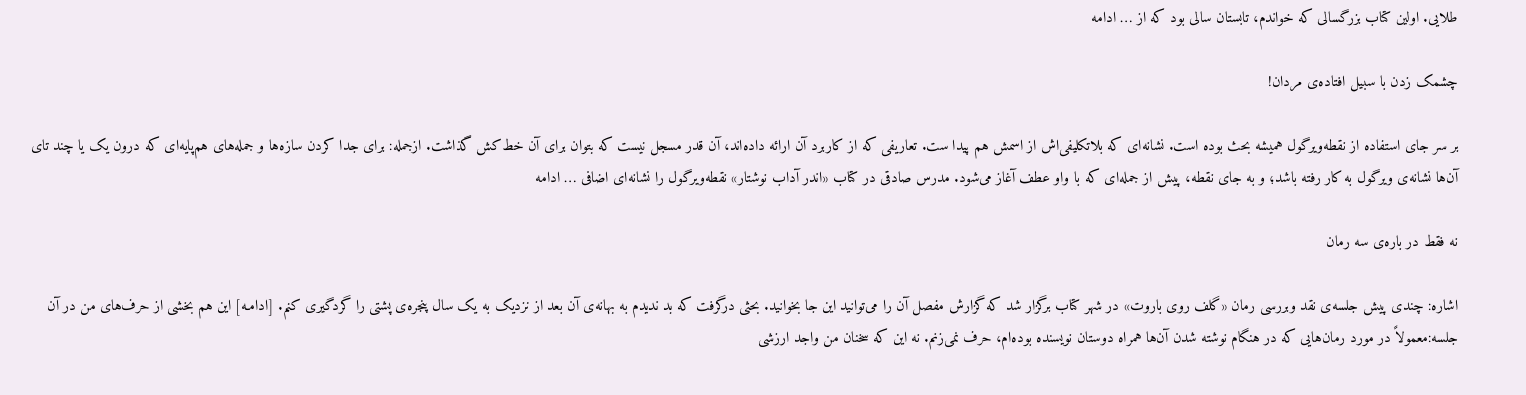طلایی. اولین کتاب بزرگسالی که خواندم، تابستان سالی بود که از … ادامه

چشمک زدن با سبیل افتاده‌ی مردان!

بر سر جای استفاده‌ از نقطه‌ویرگول همیشه بحث بوده است. نشانه‌ای که بلاتکلیفی‌اش از اسمش هم پیدا ست. تعاریفی که از کاربرد آن ارائه داده‌اند، آن قدر مسجل نیست که بتوان برای آن خط‌کش گذاشت. ازجمله: برای جدا کردن سازه‌ها و جمله‌های هم‌پایه‌ای که درون یک یا چند تای آن‌ها نشانه‌ی ویرگول به کار رفته باشد؛ و به جای نقطه، پیش از جمله‌ای که با واو عطف آغاز می‌شود. مدرس صادقی در کتاب «اندر آداب نوشتار» نقطه‌ویرگول را نشانه‌ای اضافی … ادامه

نه فقط در باره‌ی سه رمان

اشاره: چندی پیش جلسه‌ی نقد وبررسی رمان «گلف روی باروت» در شهر کتاب برگزار شد که گزارش مفصل آن را می‌توانید این جا بخوانید. بحثی درگرفت که بد ندیدم به بهانه‌‌‌ی آن بعد از نزدیک به یک سال پنجره‌ی پشتی را گردگیری کنم. [ادامـه] این هم بخشی از حرف‌های من در آن جلسه:معمولاً در مورد رمان‌هایی که در هنگام نوشته‌ شدن آن‌ها همراه دوستان نویسنده بوده‌ام، حرف نمی‌زنم. نه این که سخنان من واجد ارزشی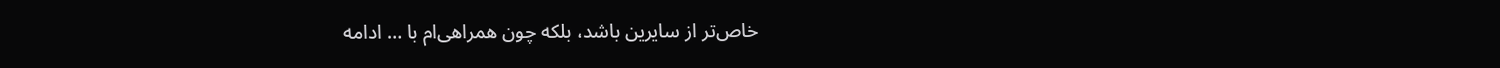خاص‌تر از سایرین باشد، بلکه چون همراهی‌ام با … ادامه